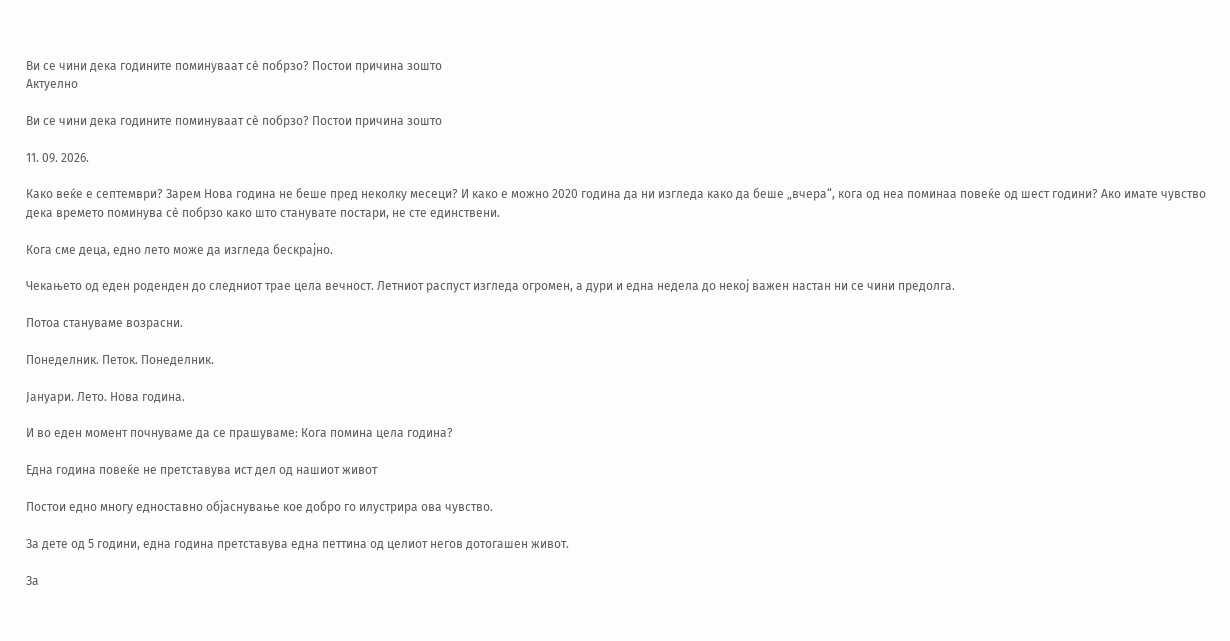Ви се чини дека годините поминуваат сè побрзо? Постои причина зошто
Актуелно

Ви се чини дека годините поминуваат сè побрзо? Постои причина зошто

11. 09. 2026.

Како веќе е септември? Зарем Нова година не беше пред неколку месеци? И како е можно 2020 година да ни изгледа како да беше „вчера“, кога од неа поминаа повеќе од шест години? Ако имате чувство дека времето поминува сè побрзо како што станувате постари, не сте единствени.

Кога сме деца, едно лето може да изгледа бескрајно.

Чекањето од еден роденден до следниот трае цела вечност. Летниот распуст изгледа огромен, а дури и една недела до некој важен настан ни се чини предолга.

Потоа стануваме возрасни.

Понеделник. Петок. Понеделник.

Јануари. Лето. Нова година.

И во еден момент почнуваме да се прашуваме: Кога помина цела година?

Една година повеќе не претставува ист дел од нашиот живот

Постои едно многу едноставно објаснување кое добро го илустрира ова чувство.

За дете од 5 години, една година претставува една петтина од целиот негов дотогашен живот.

За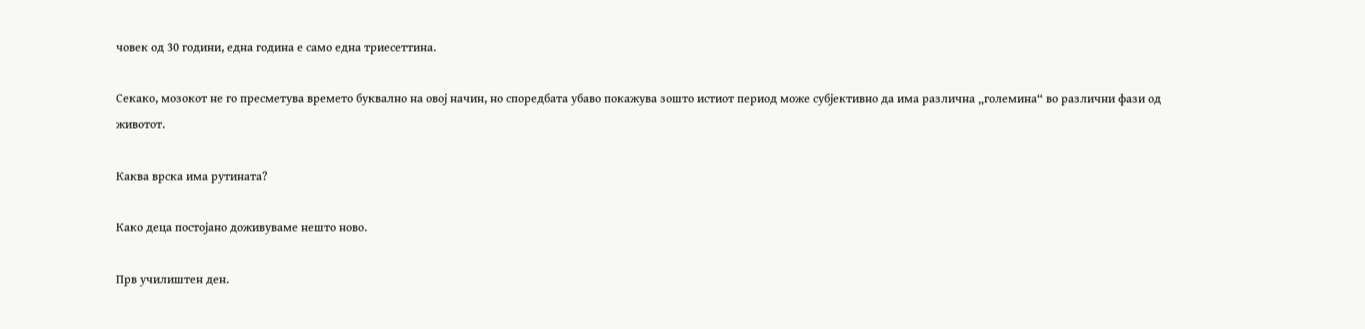човек од 30 години, една година е само една триесеттина.

Секако, мозокот не го пресметува времето буквално на овој начин, но споредбата убаво покажува зошто истиот период може субјективно да има различна „големина“ во различни фази од животот.

Каква врска има рутината?

Како деца постојано доживуваме нешто ново.

Прв училиштен ден.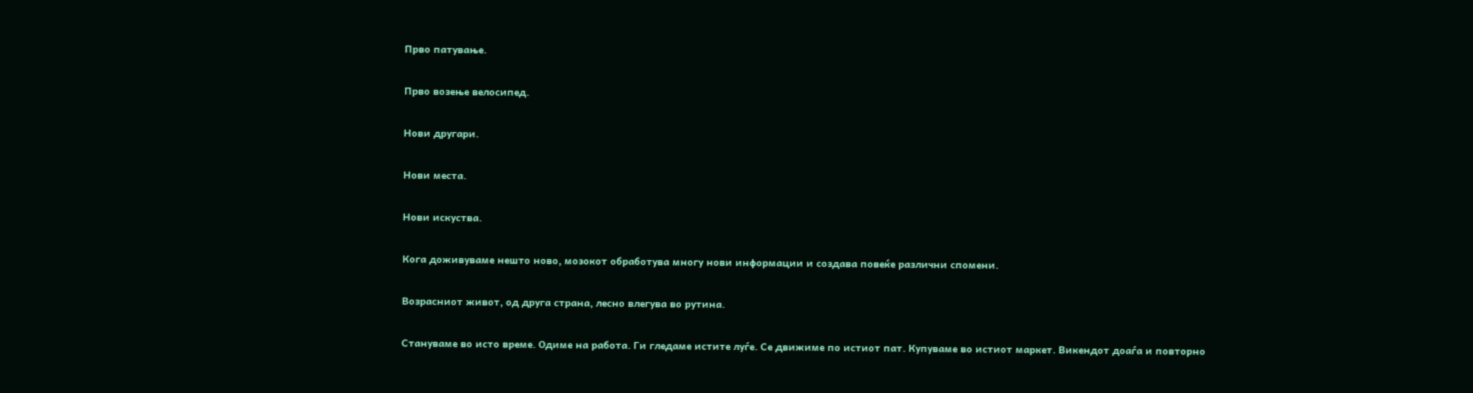Прво патување.

Прво возење велосипед.

Нови другари.

Нови места.

Нови искуства.

Кога доживуваме нешто ново, мозокот обработува многу нови информации и создава повеќе различни спомени.

Возрасниот живот, од друга страна, лесно влегува во рутина.

Стануваме во исто време. Одиме на работа. Ги гледаме истите луѓе. Се движиме по истиот пат. Купуваме во истиот маркет. Викендот доаѓа и повторно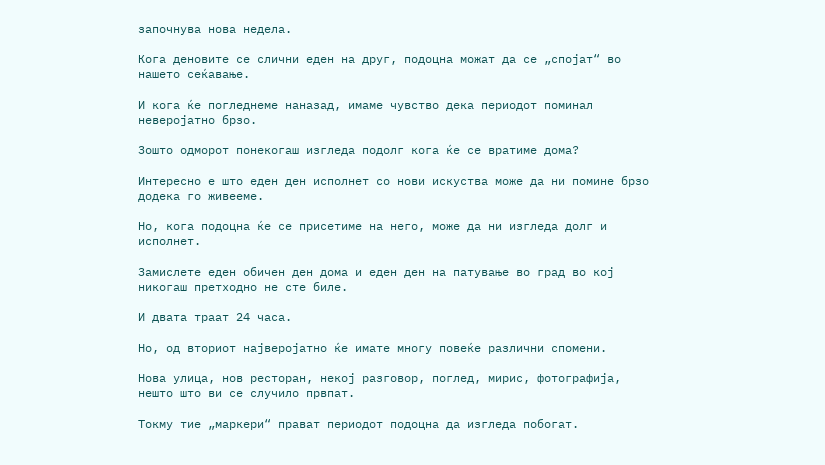започнува нова недела.

Кога деновите се слични еден на друг, подоцна можат да се „спојат“ во нашето сеќавање.

И кога ќе погледнеме наназад, имаме чувство дека периодот поминал неверојатно брзо.

Зошто одморот понекогаш изгледа подолг кога ќе се вратиме дома?

Интересно е што еден ден исполнет со нови искуства може да ни помине брзо додека го живееме.

Но, кога подоцна ќе се присетиме на него, може да ни изгледа долг и исполнет.

Замислете еден обичен ден дома и еден ден на патување во град во кој никогаш претходно не сте биле.

И двата траат 24 часа.

Но, од вториот најверојатно ќе имате многу повеќе различни спомени.

Нова улица, нов ресторан, некој разговор, поглед, мирис, фотографија, нешто што ви се случило првпат.

Токму тие „маркери“ прават периодот подоцна да изгледа побогат.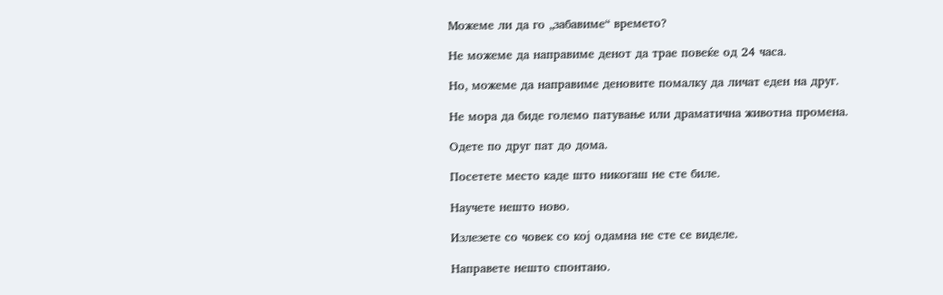Можеме ли да го „забавиме“ времето?

Не можеме да направиме денот да трае повеќе од 24 часа.

Но, можеме да направиме деновите помалку да личат еден на друг.

Не мора да биде големо патување или драматична животна промена.

Одете по друг пат до дома.

Посетете место каде што никогаш не сте биле.

Научете нешто ново.

Излезете со човек со кој одамна не сте се виделе.

Направете нешто спонтано.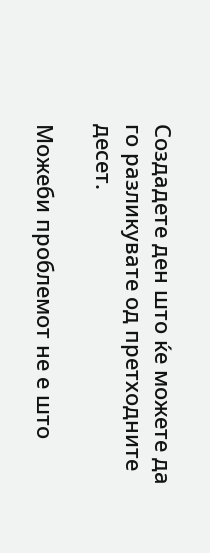Создадете ден што ќе можете да го разликувате од претходните десет.

Можеби проблемот не е што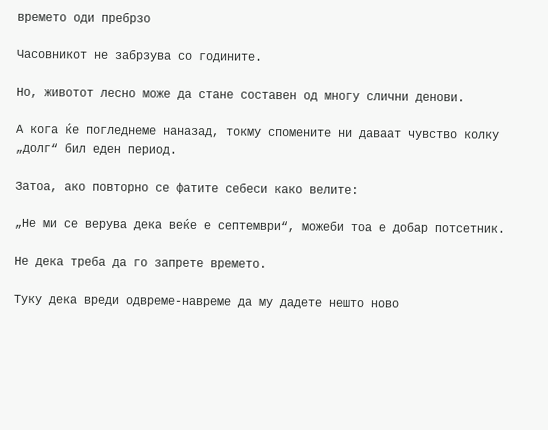времето оди пребрзо

Часовникот не забрзува со годините.

Но, животот лесно може да стане составен од многу слични денови.

А кога ќе погледнеме наназад, токму спомените ни даваат чувство колку „долг“ бил еден период.

Затоа, ако повторно се фатите себеси како велите:

„Не ми се верува дека веќе е септември“, можеби тоа е добар потсетник.

Не дека треба да го запрете времето.

Туку дека вреди одвреме-навреме да му дадете нешто ново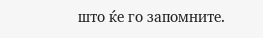што ќе го запомните.